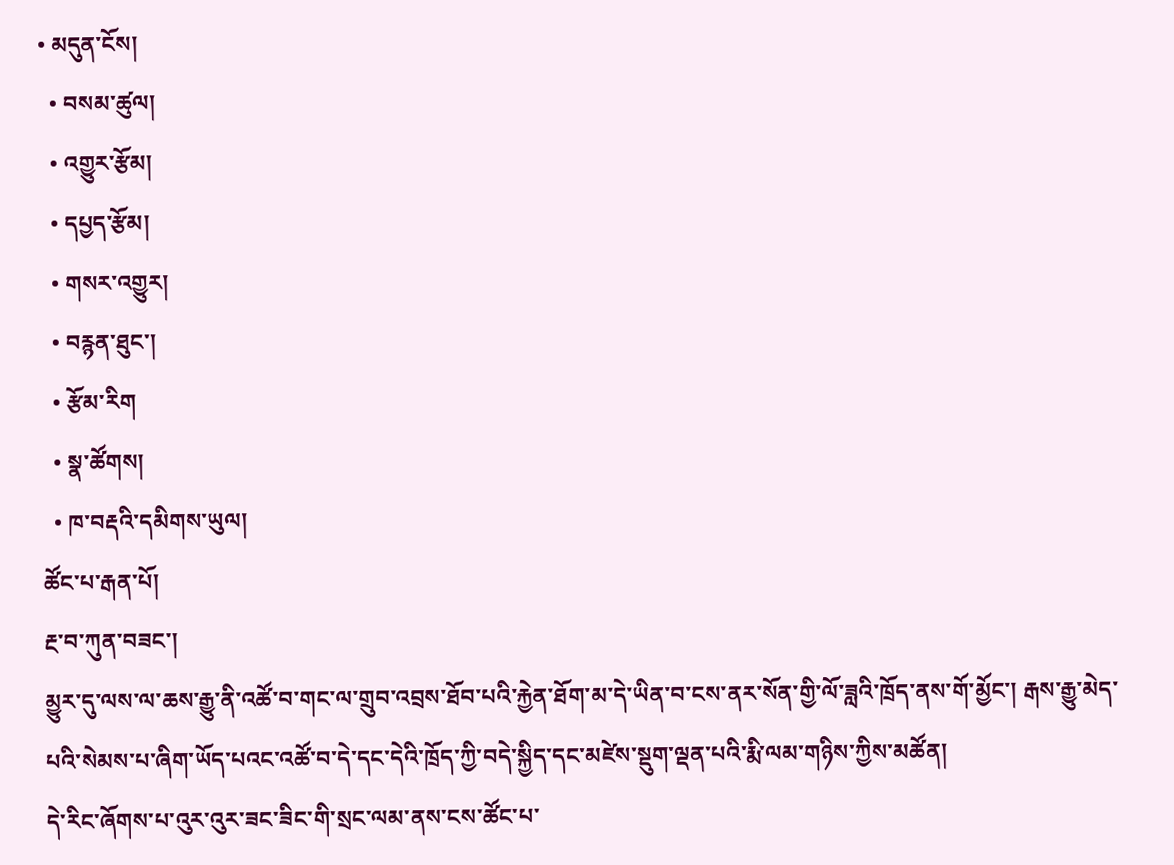• མདུན་ངོས།
  • བསམ་ཚུལ།
  • འགྱུར་རྩོམ།
  • དཔྱད་རྩོམ།
  • གསར་འགྱུར།
  • བརྙན་ཐུང་།
  • རྩོམ་རིག
  • སྣ་ཚོགས།
  • ཁ་བརྡའི་དམིགས་ཡུལ།
ཚོང་པ་རྒན་པོ།
རྔ་བ་ཀུན་བཟང་།
མྱུར་དུ་ལས་ལ་ཆས་རྒྱུ་ནི་འཚོ་བ་གང་ལ་གྲུབ་འབྲས་ཐོབ་པའི་རྐྱེན་ཐོག་མ་དེ་ཡིན་བ་ངས་ནར་སོན་གྱི་ལོ་ཟླའི་ཁྲོད་ནས་གོ་མྱོང་། རྒས་རྒྱུ་མེད་པའི་སེམས་པ་ཞིག་ཡོད་པའང་འཚོ་བ་དེ་དང་དེའི་ཁྲོད་ཀྱི་བདེ་སྐྱིད་དང་མཛེས་སྡུག་ལྡན་པའི་རྨི་ལམ་གཉིས་ཀྱིས་མཚོན།
དེ་རིང་ཞོགས་པ་འུར་འུར་ཟང་ཟིང་གི་སྲང་ལམ་ནས་ངས་ཚོང་པ་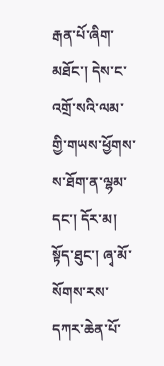རྒན་པོ་ཞིག་མཐོང་། དེས་ང་འགྲོ་སའི་ལམ་གྱི་གཡས་ཕྱོགས་ས་ཐོག་ན་ལྷམ་དང་། དོར་མ། སྟོད་ཐུང་། ཞྭ་མོ་སོགས་རས་དཀར་ཆེན་པོ་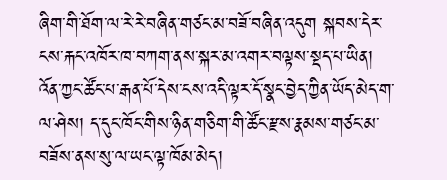ཞིག་གི་ཐོག་ལ་རེ་རེ་བཞིན་གཙང་མ་བཟོ་བཞིན་འདུག སྐབས་དེར་ངས་རྐང་འཁོར་ཁ་བཀག་ནས་སྐར་མ་འགར་བལྟས་སྡད་པ་ཡིན། འོན་ཀྱང་ཚོང་པ་རྒན་པོ་དེས་ངས་འདི་ལྟར་དོ་སྣང་བྱེད་ཀྱིན་ཡོད་མེད་ག་ལ་ཤེས། ད་དུང་ཁོང་གིས་ཉིན་གཅིག་གི་ཚོང་རྫས་རྣམས་གཙང་མ་བཟོས་ནས་སུ་ལ་ཡང་ལྟ་ཁོམ་མེད།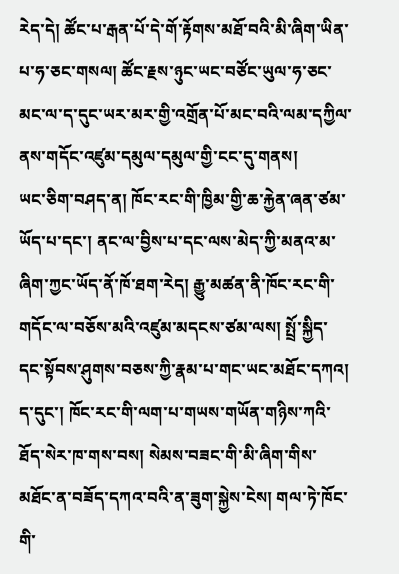རེད་དེ། ཚོང་པ་རྒན་པོ་དེ་གོ་རྟོགས་མཐོ་བའི་མི་ཞིག་ཡིན་པ་ཧ་ཅང་གསལ། ཚོང་རྗས་ཉུང་ཡང་བཙོང་ཡུལ་ཧ་ཅང་མང་ལ་ད་དུང་ཡར་མར་གྱི་འགྲོན་པོ་མང་བའི་ལམ་དཀྱིལ་ནས་གདོང་འཛུམ་དམུལ་དམུལ་གྱི་ངང་དུ་གནས།
ཡང་ཅིག་བཤད་ན། ཁོང་རང་གི་ཁྱིམ་གྱི་ཆ་རྐྱེན་ཞན་ཙམ་ཡོད་པ་དང་། ནང་ལ་བྱིས་པ་དང་ལས་མེད་ཀྱི་མནའ་མ་ཞིག་ཀྱང་ཡོད་ནོ་ཁོ་ཐག་རེད། རྒྱུ་མཚན་ནི་ཁོང་རང་གི་གདོང་ལ་བཅོས་མའི་འཛུམ་མདངས་ཙམ་ལས། སྤྲོ་སྐྱིད་དང་སྟོབས་ཤུགས་བཅས་ཀྱི་རྣམ་པ་གང་ཡང་མཐོང་དཀའ།
ད་དུང་། ཁོང་རང་གི་ལག་པ་གཡས་གཡོན་གཉིས་ཀའི་ཐོད་སེར་ཁ་གས་བས། སེམས་བཟང་གི་མི་ཞིག་གིས་མཐོང་ན་བཟོད་དཀའ་བའི་ན་ཟུག་སྐྱེས་ངེས། གལ་ཏེ་ཁོང་གི་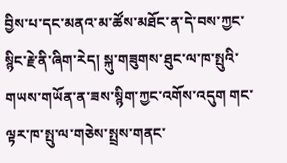བྱིས་པ་དང་མནའ་མ་ཚོས་མཐོང་ན་དེ་བས་ཀྱང་སྙིང་རྗེ་ནི་ཞིག་རེད། སྐུ་གཟུགས་ཐུང་ལ་ཁ་སྤུའི་གཡས་གཡོན་ན་ཟས་སྙིག་ཀྱང་འགོས་འདུག གང་ལྟར་ཁ་སྤུ་ལ་གཅེས་སྤྲས་གནང་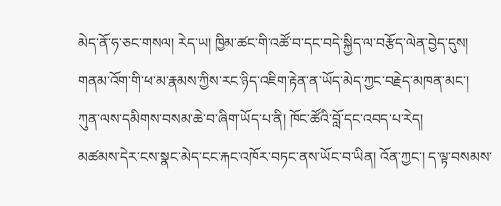མེད་ནོ་ཧ་ཅང་གསལ། རེད་ཡ། ཁྱིམ་ཚང་གི་འཚོ་བ་དང་བདེ་སྐྱིད་ལ་བརྩོད་ལེན་བྱེད་དུས། གནམ་འོག་གི་ཕ་མ་རྣམས་ཀྱིས་རང་ཉིད་འཇིག་རྟེན་ན་ཡོད་མེད་ཀྱང་བརྗེད་མཁན་མང་། ཀུན་ལས་དམིགས་བསམ་ཆེ་བ་ཞིག་ཡོད་པ་ནི། ཁོང་ཚོའི་བློ་དང་འབད་པ་རེད།
མཚམས་དེར་ངས་སྣང་མེད་ངང་རྐང་འཁོར་བཏང་ནས་ཡོང་བ་ཡིན། འོན་ཀྱང་། ད་ལྟ་བསམས་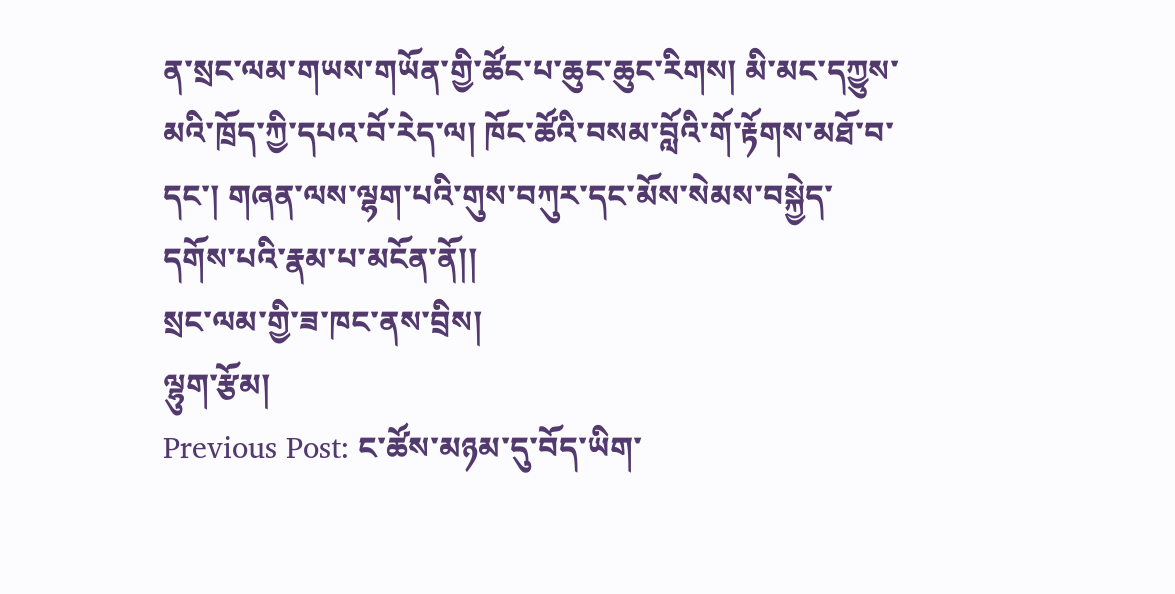ན་སྲང་ལམ་གཡས་གཡོན་གྱི་ཚོང་པ་ཆུང་ཆུང་རིགས། མི་མང་དཀྱུས་མའི་ཁྲོད་ཀྱི་དཔའ་བོ་རེད་ལ། ཁོང་ཚོའི་བསམ་བློའི་གོ་རྟོགས་མཐོ་བ་དང་། གཞན་ལས་ལྷག་པའི་གུས་བཀུར་དང་མོས་སེམས་བསྐྱེད་དགོས་པའི་རྣམ་པ་མངོན་ནོ།།
སྲང་ལམ་གྱི་ཟ་ཁང་ནས་བྲིས།
ལྷུག་རྩོམ།
Previous Post: ང་ཚོས་མཉམ་དུ་བོད་ཡིག་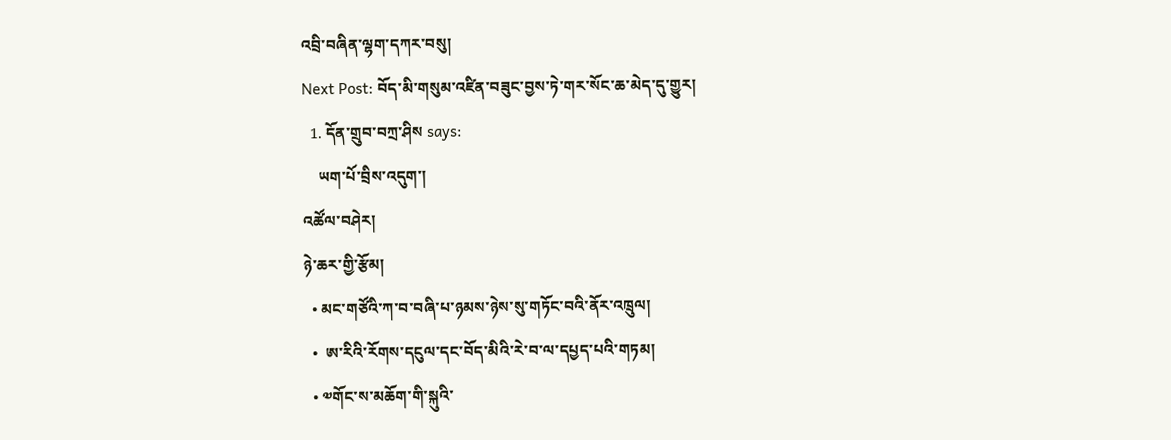འབྲི་བཞིན་ལྷག་དཀར་བསུ།
Next Post: བོད་མི་གསུམ་འཛིན་བཟུང་བྱས་ཏེ་གར་སོང་ཆ་མེད་དུ་གྱུར།
  1. དོན་གྲུབ་བཀྲ་ཤིས says:
    ཡག་པོ་བྲིས་འདུག་།
འཚོལ་བཤེར།
ཉེ་ཆར་གྱི་རྩོམ།
  • མང་གཙོའི་ཀ་བ་བཞི་པ་ཉམས་ཉེས་སུ་གཏོང་བའི་ནོར་འཁྲུལ།
  •  ཨ་རིའི་རོགས་དངུལ་དང་བོད་མིའི་རེ་བ་ལ་དཔྱད་པའི་གཏམ།
  • ༧གོང་ས་མཆོག་གི་སྐུའི་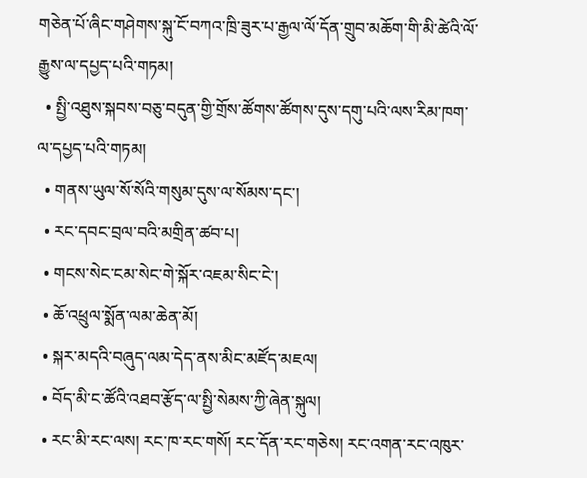གཅེན་པོ་ཞིང་གཤེགས་སྐུ་ངོ་བཀའ་ཁྲི་ཟུར་པ་རྒྱལ་ལོ་དོན་གྲུབ་མཆོག་གི་མི་ཚེའི་ལོ་རྒྱུས་ལ་དཔྱད་པའི་གཏམ།
  • སྤྱི་འཐུས་སྐབས་བཅུ་བདུན་གྱི་གྲོས་ཚོགས་ཚོགས་དུས་དགུ་པའི་ལས་རིམ་ཁག་ལ་དཔྱད་པའི་གཏམ།
  • གནས་ཡུལ་སོ་སོའི་གསུམ་དུས་ལ་སོམས་དང་།
  • རང་དབང་བྲལ་བའི་མགྲིན་ཚབ་པ།
  • གངས་སེང་ངམ་སེང་གེ་སྐོར་འཇམ་སིང་ངེ་།
  • ཆོ་འཕྲུལ་སྨོན་ལམ་ཆེན་མོ།
  • སྐར་མདའི་བཞུད་ལམ་དེད་ནས་མིང་མཛོད་མཇལ།
  • བོད་མི་ང་ཚོའི་འཐབ་རྩོད་ལ་སྤྱི་སེམས་ཀྱི་ཞེན་སྐུལ།
  • རང་མི་རང་ལས། རང་ཁ་རང་གསོ། རང་དོན་རང་གཅེས། རང་འགན་རང་འཁུར་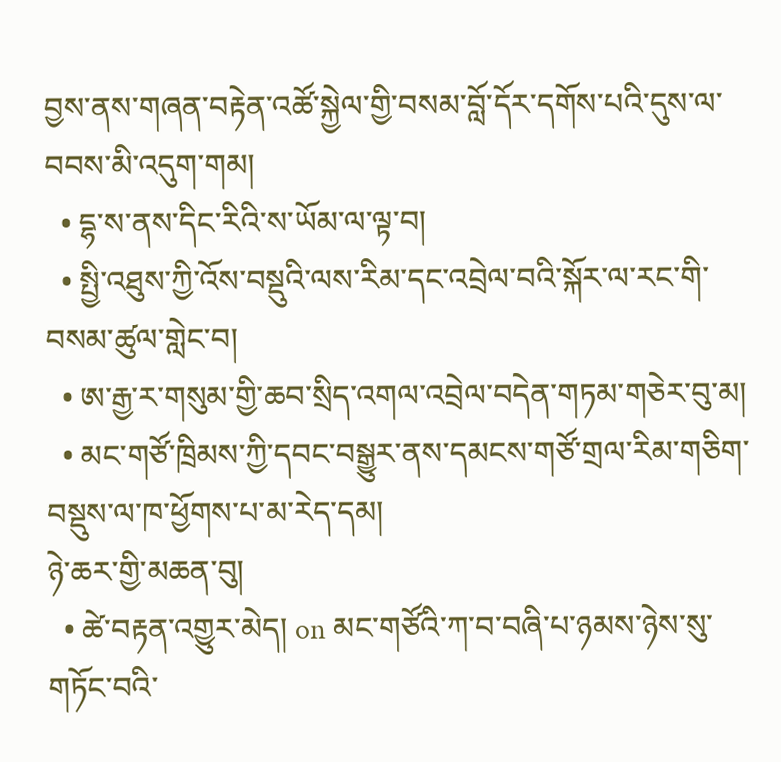བྱས་ནས་གཞན་བརྟེན་འཚོ་སྐྱེལ་གྱི་བསམ་བློ་དོར་དགོས་པའི་དུས་ལ་བབས་མི་འདུག་གམ།
  • དྷ་ས་ནས་དིང་རིའི་ས་ཡོམ་ལ་ལྟ་བ།
  • སྤྱི་འཐུས་ཀྱི་འོས་བསྡུའི་ལས་རིམ་དང་འབྲེལ་བའི་སྐོར་ལ་རང་གི་བསམ་ཚུལ་གླེང་བ།
  • ཨ་རྒྱ་ར་གསུམ་གྱི་ཆབ་སྲིད་འགལ་འབྲེལ་བདེན་གཏམ་གཅེར་བུ་མ།
  • མང་གཙོ་ཁྲིམས་ཀྱི་དབང་བསྒྱུར་ནས་དམངས་གཙོ་གྲལ་རིམ་གཅིག་བསྡུས་ལ་ཁ་ཕྱོགས་པ་མ་རེད་དམ།
ཉེ་ཆར་གྱི་མཆན་བུ།
  • ཚེ་བརྟན་འགྱུར་མེད། on མང་གཙོའི་ཀ་བ་བཞི་པ་ཉམས་ཉེས་སུ་གཏོང་བའི་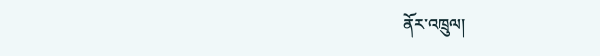ནོར་འཁྲུལ།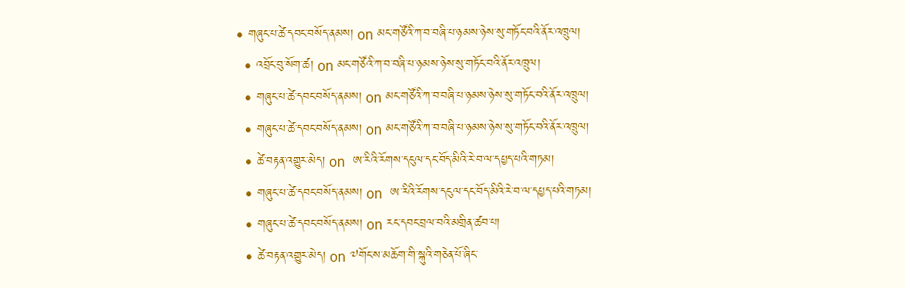• གཞུང་པ་ཚེ་དབང་བསོད་ནམས། on མང་གཙོའི་ཀ་བ་བཞི་པ་ཉམས་ཉེས་སུ་གཏོང་བའི་ནོར་འཁྲུལ།
  • འབྲོང་བུ་སོག་ཚ། on མང་གཙོའི་ཀ་བ་བཞི་པ་ཉམས་ཉེས་སུ་གཏོང་བའི་ནོར་འཁྲུལ།
  • གཞུང་པ་ཚེ་དབང་བསོད་ནམས། on མང་གཙོའི་ཀ་བ་བཞི་པ་ཉམས་ཉེས་སུ་གཏོང་བའི་ནོར་འཁྲུལ།
  • གཞུང་པ་ཚེ་དབང་བསོད་ནམས། on མང་གཙོའི་ཀ་བ་བཞི་པ་ཉམས་ཉེས་སུ་གཏོང་བའི་ནོར་འཁྲུལ།
  • ཚེ་བརྟན་འགྱུར་མེད། on  ཨ་རིའི་རོགས་དངུལ་དང་བོད་མིའི་རེ་བ་ལ་དཔྱད་པའི་གཏམ།
  • གཞུང་པ་ཚེ་དབང་བསོད་ནམས། on  ཨ་རིའི་རོགས་དངུལ་དང་བོད་མིའི་རེ་བ་ལ་དཔྱད་པའི་གཏམ།
  • གཞུང་པ་ཚེ་དབང་བསོད་ནམས། on རང་དབང་བྲལ་བའི་མགྲིན་ཚབ་པ།
  • ཚེ་བརྟན་འགྱུར་མེད། on ༧གོང་ས་མཆོག་གི་སྐུའི་གཅེན་པོ་ཞིང་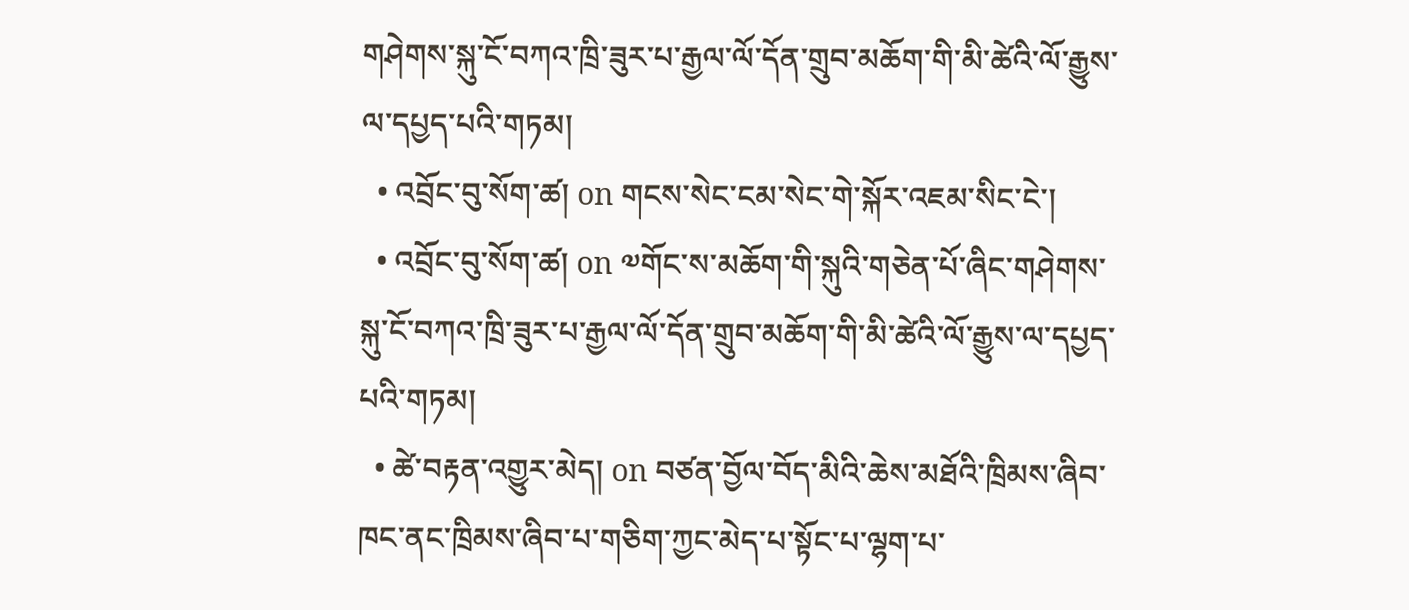གཤེགས་སྐུ་ངོ་བཀའ་ཁྲི་ཟུར་པ་རྒྱལ་ལོ་དོན་གྲུབ་མཆོག་གི་མི་ཚེའི་ལོ་རྒྱུས་ལ་དཔྱད་པའི་གཏམ།
  • འབྲོང་བུ་སོག་ཚ། on གངས་སེང་ངམ་སེང་གེ་སྐོར་འཇམ་སིང་ངེ་།
  • འབྲོང་བུ་སོག་ཚ། on ༧གོང་ས་མཆོག་གི་སྐུའི་གཅེན་པོ་ཞིང་གཤེགས་སྐུ་ངོ་བཀའ་ཁྲི་ཟུར་པ་རྒྱལ་ལོ་དོན་གྲུབ་མཆོག་གི་མི་ཚེའི་ལོ་རྒྱུས་ལ་དཔྱད་པའི་གཏམ།
  • ཚེ་བརྟན་འགྱུར་མེད། on བཙན་བྱོལ་བོད་མིའི་ཆེས་མཐོའི་ཁྲིམས་ཞིབ་ཁང་ནང་ཁྲིམས་ཞིབ་པ་གཅིག་ཀྱང་མེད་པ་སྟོང་པ་ལྷག་པ་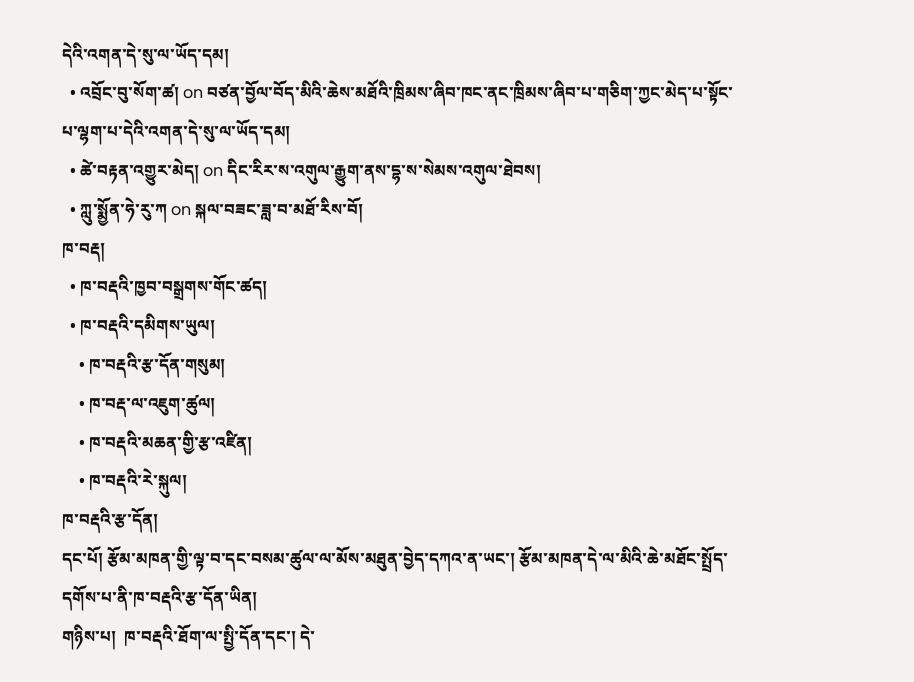དེའི་འགན་དེ་སུ་ལ་ཡོད་དམ།
  • འབྲོང་བུ་སོག་ཚ། on བཙན་བྱོལ་བོད་མིའི་ཆེས་མཐོའི་ཁྲིམས་ཞིབ་ཁང་ནང་ཁྲིམས་ཞིབ་པ་གཅིག་ཀྱང་མེད་པ་སྟོང་པ་ལྷག་པ་དེའི་འགན་དེ་སུ་ལ་ཡོད་དམ།
  • ཚེ་བརྟན་འགྱུར་མེད། on དིང་རིར་ས་འགུལ་རྒྱུག་ནས་དྷ་ས་སེམས་འགུལ་ཐེབས།
  • ཀླུ་སྨྱོན་ཧེ་རུ་ཀ on སྐལ་བཟང་ཟླ་བ་མཐོ་རིས་བོ།
ཁ་བརྡ།
  • ཁ་བརྡའི་ཁྱབ་བསྒྲགས་གོང་ཚད།
  • ཁ་བརྡའི་དམིགས་ཡུལ།
    • ཁ་བརྡའི་རྩ་དོན་གསུམ།
    • ཁ་བརྡ་ལ་འཇུག་ཚུལ།
    • ཁ་བརྡའི་མཆན་གྱི་རྩ་འཛིན།
    • ཁ་བརྡའི་རེ་སྐུལ།
ཁ་བརྡའི་རྩ་དོན།
དང་པོ། རྩོམ་མཁན་གྱི་ལྟ་བ་དང་བསམ་ཚུལ་ལ་མོས་མཐུན་བྱེད་དཀའ་ན་ཡང་། རྩོམ་མཁན་དེ་ལ་མིའི་ཆེ་མཐོང་སྤྲོད་དགོས་པ་ནི་ཁ་བརྡའི་རྩ་དོན་ཡིན།
གཉིས་པ།  ཁ་བརྡའི་ཐོག་ལ་སྤྱི་དོན་དང་། དེ་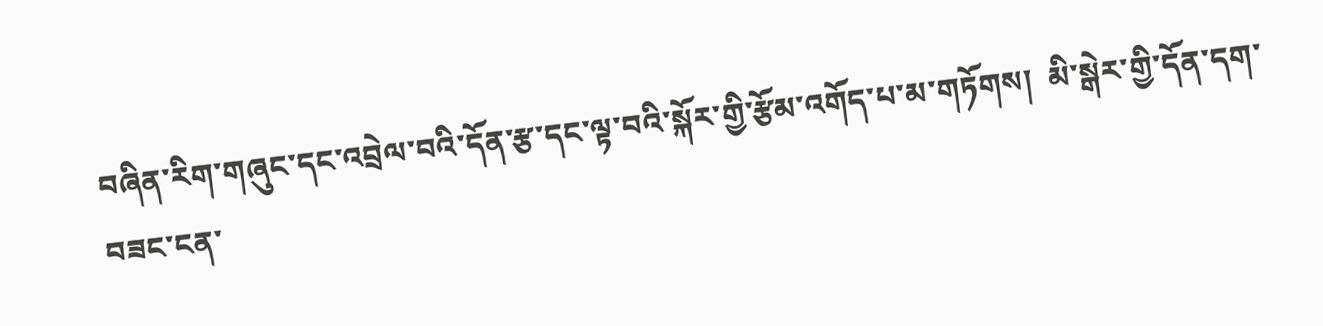བཞིན་རིག་གཞུང་དང་འབྲེལ་བའི་དོན་རྩ་དང་ལྟ་བའི་སྐོར་གྱི་རྩོམ་འགོད་པ་མ་གཏོགས།  མི་སྒེར་གྱི་དོན་དག་བཟང་ངན་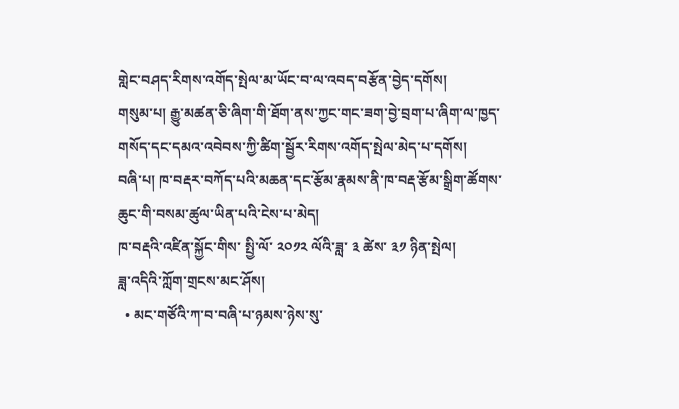གླེང་བཤད་རིགས་འགོད་སྤེལ་མ་ཡོང་བ་ལ་འབད་བརྩོན་བྱེད་དགོས།
གསུམ་པ། རྒྱུ་མཚན་ཅི་ཞིག་གི་ཐོག་ནས་ཀྱང་གང་ཟག་བྱེ་བྲག་པ་ཞིག་ལ་ཁྱད་གསོད་དང་དམའ་འབེབས་ཀྱི་ཚིག་སྦྱོར་རིགས་འགོད་སྤེལ་མེད་པ་དགོས།
བཞི་པ། ཁ་བརྡར་བཀོད་པའི་མཆན་དང་རྩོམ་རྣམས་ནི་ཁ་བརྡ་རྩོམ་སྒྲིག་ཚོགས་ཆུང་གི་བསམ་ཚུལ་ཡིན་པའི་ངེས་པ་མེད།
ཁ་བརྡའི་འཛིན་སྐྱོང་གིས་ སྤྱི་ལོ་ ༢༠༡༢ ལོའི་ཟླ་ ༣ ཚེས་ ༣༡ ཉིན་སྤེལ།
ཟླ་འདིའི་ཀློག་གྲངས་མང་ཤོས།
  • མང་གཙོའི་ཀ་བ་བཞི་པ་ཉམས་ཉེས་སུ་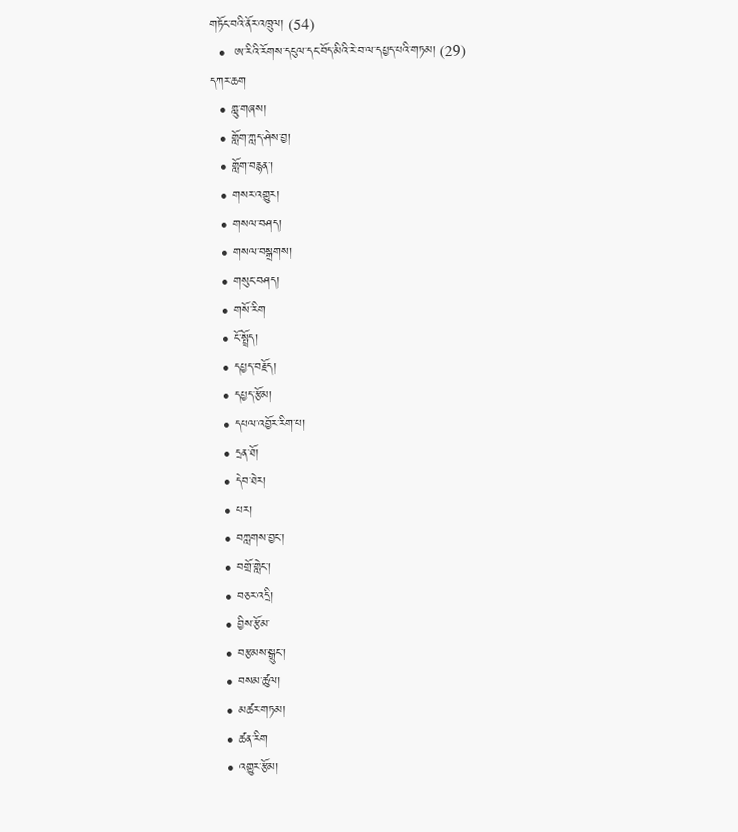གཏོང་བའི་ནོར་འཁྲུལ། (54)
  •  ཨ་རིའི་རོགས་དངུལ་དང་བོད་མིའི་རེ་བ་ལ་དཔྱད་པའི་གཏམ། (29)
དཀར་ཆག
  • གླུ་གཞས།
  • གློག་ཀླད་ཤེས་བྱ།
  • གློག་བརྙན་།
  • གསར་འགྱུར།
  • གསལ་བཤད།
  • གསལ་བསྒྲགས།
  • གསུང་བཤད།
  • གསོ་རིག
  • ངོ་སྤྲོད།
  • དཔྱད་བརྗོད།
  • དཔྱད་རྩོམ།
  • དཔལ་འབྱོར་རིག་པ།
  • དྲན་ཐོ།
  • དེབ་ཐེར།
  • པར།
  • བཀླགས་བྱང་།
  • བགྲོ་གླེང་།
  • བཅར་འདྲི།
  • བྱིས་རྩོམ་
  • བརྩམས་སྒྲུང་།
  • བསམ་ཚུལ།
  • མཚར་གཏམ།
  • ཚན་རིག
  • འགྱུར་རྩོམ།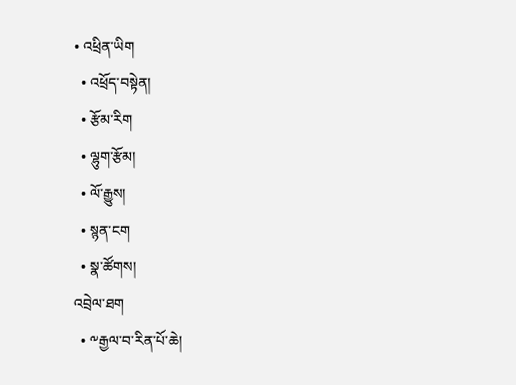• འཕྲིན་ཡིག
  • འཕྲོད་བསྟེན།
  • རྩོམ་རིག
  • ལྷུག་རྩོམ།
  • ལོ་རྒྱུས།
  • སྙན་ངག
  • སྣ་ཚོགས།
འབྲེལ་ཐག
  • ༸རྒྱལ་བ་རིན་པོ་ཆེ།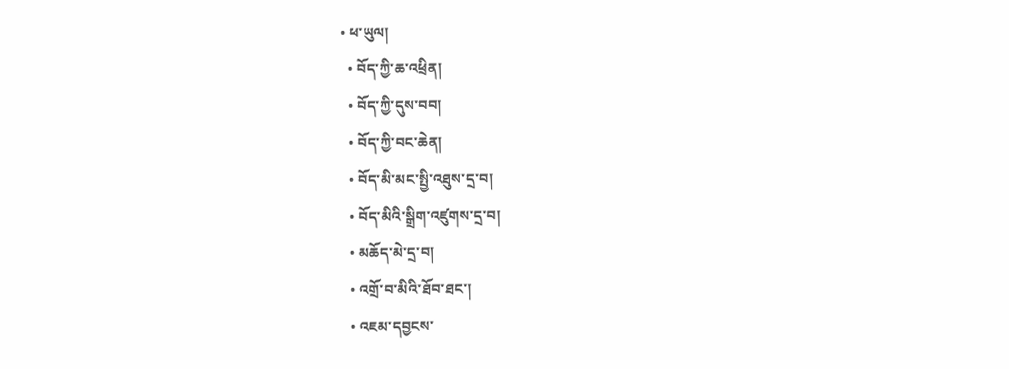• ཕ་ཡུལ།
  • བོད་ཀྱི་ཆ་འཕྲིན།
  • བོད་ཀྱི་དུས་བབ།
  • བོད་ཀྱི་བང་ཆེན།
  • བོད་མི་མང་སྤྱི་འཐུས་དྲ་བ།
  • བོད་མིའི་སྒྲིག་འཛུགས་དྲ་བ།
  • མཆོད་མེ་དྲ་བ།
  • འགྲོ་བ་མིའི་ཐོབ་ཐང་།
  • འཇམ་དབྱངས་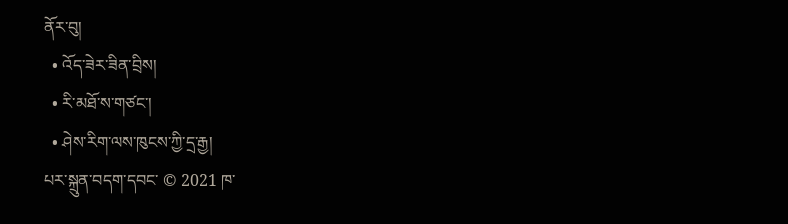ནོར་བུ།
  • འོད་ཟེར་ཟིན་བྲིས།
  • རི་མཐོ་ས་གཙང་།
  • ཤེས་རིག་ལས་ཁུངས་ཀྱི་དྲ་རྒྱ།
པར་སྐྲུན་བདག་དབང་ © 2021 ཁ་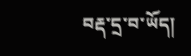བརྡ་དྲ་བ་ཡོད།